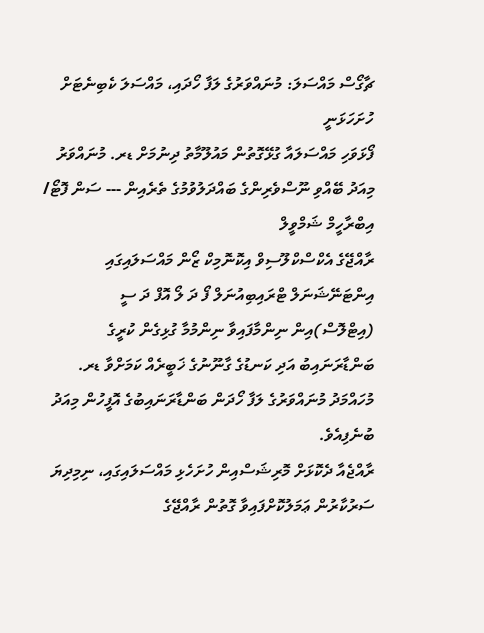ޗާގޯސް މައްސަލަ: މުނައްވަރުގެ ލަފާ ހޯދައި، މައްސަލަ ކެބިނެޓަށް ހުށަހަޅަނީ
ފޯޅަވަހި މައްސަލައާ ގުޅޭގޮތުން މައުލޫމާތު ދިނުމަށް ޑރ. މުނައްވަރު މިއަދު ބޭއްވި ނޫސްވެރިންގެ ބައްދަލުވުމުގެ ތެރެއިން --- ސަން ފޮޓޯ/ އިބްރާހީމް ޝަމްވީލް
ރާއްޖޭގެ އެކްސްކްލޫސިވް އިކޮނޮމިކް ޒޯން މައްސަލައިގައި އިންޓަނޭޝަނަލް ޓްރައިބިއުނަލް ފޯ ދަ ލޯ އޮފް ދަ ސީ (އިޓްލޮސް)އިން ނިންމާފައިވާ ނިންމުމާ ގުޅިގެން ކުރީގެ ބަންޑާރަނައިބު އަދި ކަނޑުގެ ގާނޫނުގެ ޚަބީރެއް ކަމަށްވާ ޑރ. މުހައްމަދު މުނައްވަރުގެ ލަފާ ހޯދަން ބަންޑާރަނައިބުގެ އޮފީހުން މިއަދު ބުނެފިއެވެ.
ރާއްޖެއާ ދެކޮޅަށް މޮރިޝަސްއިން ހުށަހެޅި މައްސަލައިގައި، ނިމިދިޔަ ސަރުކާރުން ޢަމަލުކޮށްފައިވާ ގޮތުން ރާއްޖޭގެ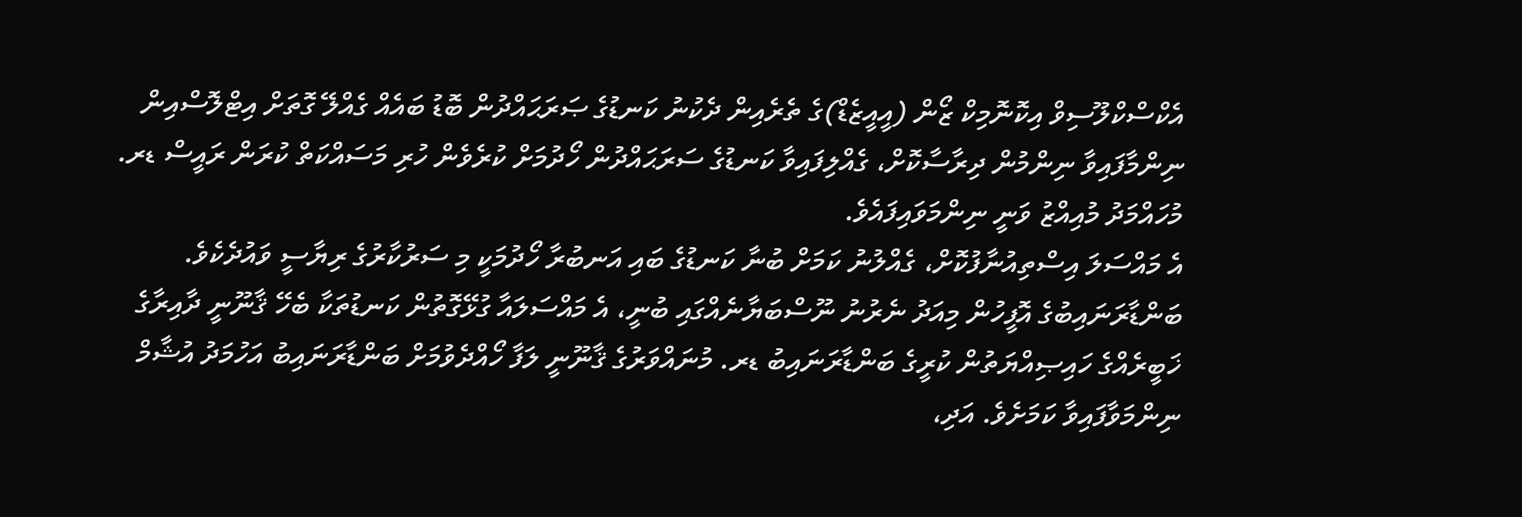އެކްސްކްލޫސިވް އިކޮނޮމިކް ޒޯން (އީއީޒެޑް)ގެ ތެރެއިން ދެކުނު ކަނޑުގެ ޞަރަޙައްދުން ބޮޑު ބައެއް ގެއްލޭ ގޮތަށް އިޓްލޮސްއިން ނިންމާފައިވާ ނިންމުން ދިރާސާކޮށް، ގެއްލިފައިވާ ކަނޑުގެ ސަރަޙައްދުން ހޯދުމަށް ކުރެވެން ހުރި މަސައްކަތް ކުރަން ރައީސް ޑރ. މުހައްމަދު މުއިއްޒު ވަނީ ނިންމަވައިފައެވެ.
އެ މައްސަލަ އިސްތިއުނާފުކޮށް، ގެއްލުނު ކަމަށް ބުނާ ކަނޑުގެ ބައި އަނބުރާ ހޯދުމަކީ މި ސަރުކާރުގެ ރިޔާސީ ވައުދެކެވެ.
ބަންޑާރަނައިބުގެ އޮފީހުން މިއަދު ނެރުނު ނޫސްބަޔާނެއްގައި ބުނީ، އެ މައްސަލައާ ގުޅޭގޮތުން ކަނޑުތަކާ ބެހޭ ޤާނޫނީ ދާއިރާގެ ޚަބީރެއްގެ ހައިޞިއްޔަތުން ކުރީގެ ބަންޑާރަނައިބު ޑރ. މުނައްވަރުގެ ޤާނޫނީ ލަފާ ހޯއްދެވުމަށް ބަންޑާރަނައިބު އަހުމަދު އުޝާމް ނިންމަވާފައިވާ ކަމަށެވެ. އަދި،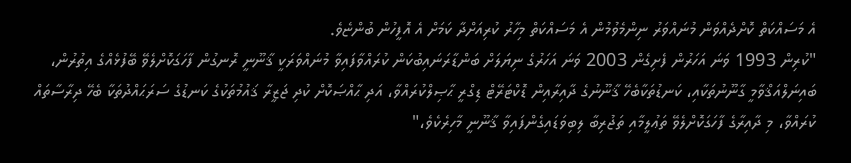އެ މަސައްކަތް ކޮށްދެއްވަން މުނައްވަރު ނިންމެވުމުން އެ މަސައްކަތް މިހާރު ކުރިއަށްދާ ކަމަށް އެ އޮފީހުން ބުންޏެވެ.
"ކުރިން 1993 ވަނަ އަހަރުން ފެށިގެން 2003 ވަނަ އަހަރުގެ ނިޔަލަށް ބަންޑާރަނައިބުކަން ކުރައްވާފައިވާ މުނައްވަރަކީ ޤާނޫނީ ރޮނގުން ފާހަގަކޮށްލެވޭ ބޭފުޅެއްގެ އިތުރުން، ބައިނަލްއަޤްވާމީ ގާނޫނުތަކާއި، ކަނޑުތަކާބެހޭ ޤާނޫނުގެ ދާއިރާއިން ޑޮކްޓަރޭޓް ޑިގްރީ ޙާޞިލްކުރައްވާ، އަދި ޙާއްޞަކޮށް ކުދި ޖަޒީރާ ޤައުމުތަކުގެ ކަނޑުގެ ސަރަޙައްދުތަކާ ބެހޭ ދިރާސާތައް ކުރައްވާ، މި ދާއިރާގެ ފާހަގަކޮށްލެވޭ ތަޢުލީމާއި ތަޖުރިބާ ލިބިވަޑައިގެންފައިވާ ޤާނޫނީ މާހިރެކެވެ،"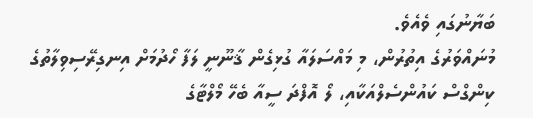ބަޔާނުގައި ވެއެވެ.
މުނައްވަރުގެ އިތުރުން، މި މައްސަލައާ ގުޅިގެން ޤާނޫނީ ލަފާ ހޯދުމަށް އިނގިރޭސިވިލާތުގެ ކިންގްސް ކައުންސެލްއަކާއި، ލޯ އޮފްދަ ސީއާ ބެހޭ މޯލްޓާގެ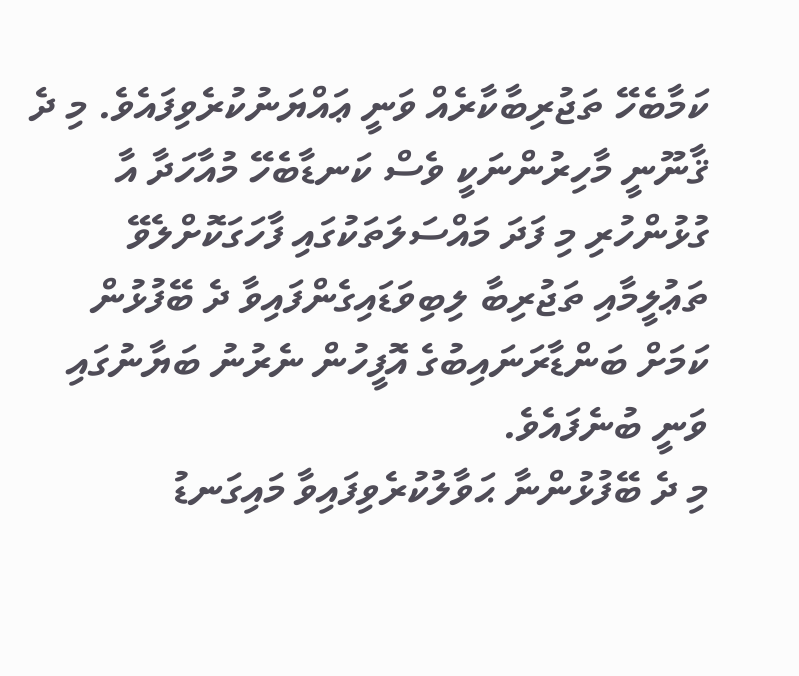ކަމާބެހޭ ތަޖުރިބާކާރެއް ވަނީ ޢައްޔަނުކުރެވިފައެވެ. މި ދެ ޤާނޫނީ މާހިރުންނަކީ ވެސް ކަނޑާބެހޭ މުއާހަދާ އާ ގުޅުންހުރި މި ފަދަ މައްސަލަތަކުގައި ފާހަގަކޮށްލެވޭ ތަޢުލީމާއި ތަޖުރިބާ ލިބިވަޑައިގެންފައިވާ ދެ ބޭފުޅުން ކަމަށް ބަންޑާރަނައިބުގެ އޮފީހުން ނެރުނު ބަޔާނުގައި ވަނީ ބުނެފައެވެ.
މި ދެ ބޭފުޅުންނާ ޙަވާލުކުރެވިފައިވާ މައިގަނޑު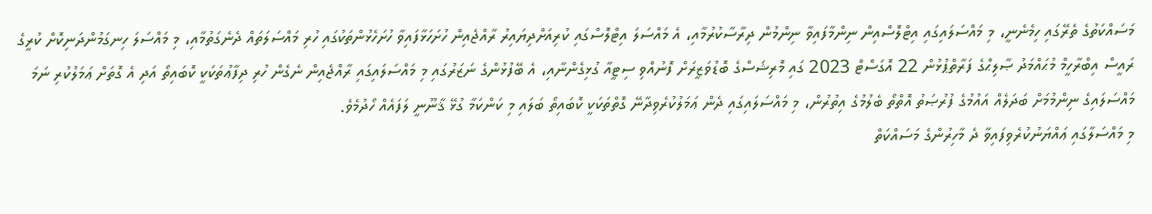މަސައްކަތުގެ ތެރޭގައި ހިމެނެނީ، މި މައްސަލައިގައި އިޓްލޮސްއިން ނިންމާފައިވާ ނިންމުން ދިރާސާކުރުމާއި، އެ މައްސަލަ އިޓްލޮސްގައި ކުރިއަށްދިޔައިރު ރާއްޖެއިން ހުށަހަޅާފައިވާ ހުށަހެޅުންތަކުގައި ހުރި މައްސަލަތައް ދެނެގަތުމާއި، މި މައްސަލަ ހިނގަމުންދަނިކޮށް ކުރީގެ ރައީސް އިބްރާހީމް މުޙައްމަދު ޞާލިޙްގެ ފަރާތްޕުޅުން 22 އޮގަސްޓް 2023 ގައި މޮރިޝަސްގެ ބޮޑުވަޒީރަށް ފޮނުއްވި ސިޓީއާ ގުޅިގެންނާއި، އެ ބޭފުޅުންގެ ނަޒަރުގައި މި މައްސަލައިގައި ރާއްޖެއިން ނެގެން ހުރި ދިފާޢުތަކަކީ ކޮބައިތޯ އަދި އެ ގޮތަށް ޢަމަލުކުރި ނަމަ މައްސަލައިގެ ނިންމުމަށް ބަދަލެއް އައުމުގެ ފުރުޞަތު އޮތްތޯ ބެލުމުގެ އިތުރުން، މި މައްސަލައިގައި ދެން ޢަމަލުކުރެވިދާނޭ ގޮތްތަކަކީ ކޮބައިތޯ ބަލައި މި ކަންކަމާ ގުޅޭ ޤާނޫނީ ލަފައެއް ހޯދުމެވެ.
މި މައްސަލާގައި ޢައްޔަނުކުރެވިފައިވާ ދެ މާހިރުންގެ މަސައްކަތް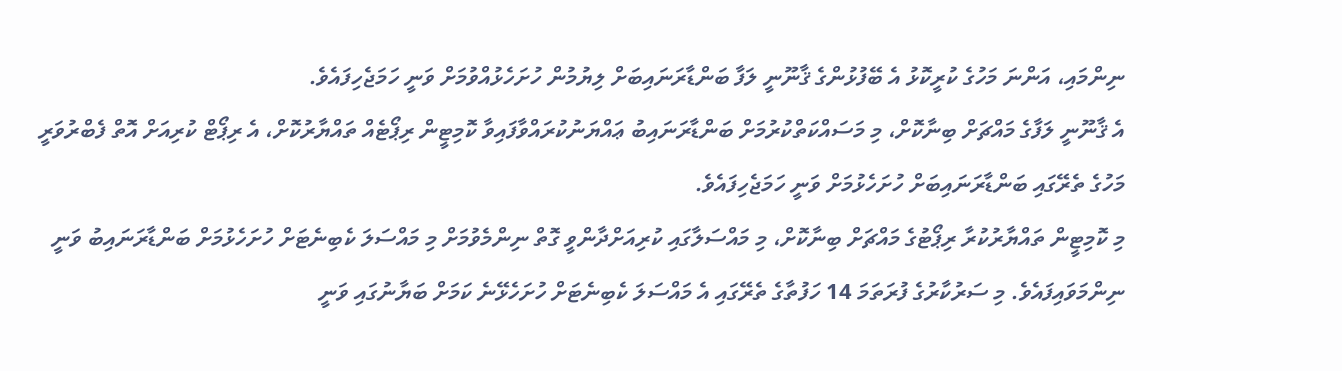ނިންމައި، އަންނަ މަހުގެ ކުރީކޮޅު އެ ބޭފުޅުންގެ ޤާނޫނީ ލަފާ ބަންޑާރަނައިބަށް ލިޔުމުން ހުށަހެޅުއްވުމަށް ވަނީ ހަމަޖެހިފައެވެ.
އެ ޤާނޫނީ ލަފާގެ މައްޗަށް ބިނާކޮށް، މި މަސައްކަތްކުރުމަށް ބަންޑާރަނައިބު ޢައްޔަނުކުރައްވާފައިވާ ކޮމިޓީން ރިޕޯޓެއް ތައްޔާރުކޮށް، އެ ރިޕޯޓް ކުރިއަށް އޮތް ފެބްރުވަރީ މަހުގެ ތެރޭގައި ބަންޑާރަނައިބަށް ހުށަހެޅުމަށް ވަނީ ހަމަޖެހިފައެވެ.
މި ކޮމިޓީން ތައްޔާރުކުރާ ރިޕޯޓުގެ މައްޗަށް ބިނާކޮށް، މި މައްސަލާގައި ކުރިއަށްދާންވީ ގޮތް ނިންމެވުމަށް މި މައްސަލަ ކެބިނެޓަށް ހުށަހެޅުމަށް ބަންޑާރަނައިބު ވަނީ ނިންމަވައިފައެވެ. މި ސަރުކާރުގެ ފުރަތަމަ 14 ހަފުތާގެ ތެރޭގައި އެ މައްސަލަ ކެބިނެޓަށް ހުށަހެޅޭނެ ކަމަށް ބަޔާނުގައި ވަނީ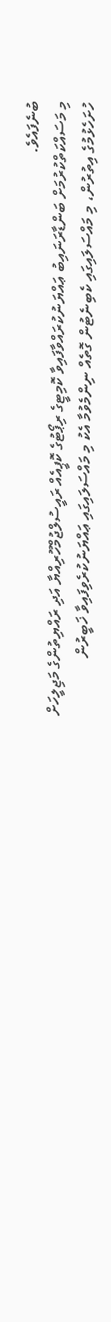ބުނެފައެވެ.
މި މަސައްކަތްކުރުމަށް ބަންޑާރަނައިބު ޢައްޔަނުކުރައްވާފައިވާ ކޮމިޓީގެ ރިޕޯޓުގެ ކޮޕީއެއް ރައީސުލްޖުމްހޫރިއްޔާ އަދި ރައްޔިތުންގެ މަޖިލީހަށް ހުށަހެޅުމުގެ އިތުރުން، މި މައްސަލައިގައި ކެބިނެޓުން ގޮތެއް ނިންމެވުމާ އެކު މި މައްސަލައިގައި ޢައްޔަނުކުރެވިފައިވާ ޚަބީރުން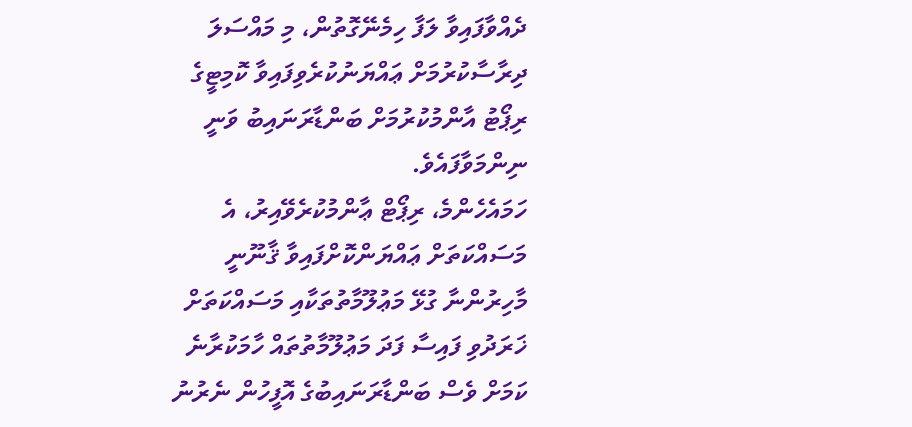ދެއްވާފައިވާ ލަފާ ހިމެނޭގޮތުން، މި މައްސަލަ ދިރާސާކުރުމަށް ޢައްޔަނުކުރެވިފައިވާ ކޮމިޓީގެ ރިޕޯޓު އާންމުކުރުމަށް ބަންޑާރަނައިބު ވަނީ ނިންމަވާފައެވެ.
ހަމައެހެންމެ، ރިޕޯޓް ޢާންމުކުރެވޭއިރު، އެ މަސައްކަތަށް ޢައްޔަންކޮށްފައިވާ ޤާނޫނީ މާހިރުންނާ ގުޅޭ މަޢުލޫމާތުތަކާއި މަސައްކަތަށް ޚަރަދުވި ފައިސާ ފަދަ މަޢުލޫމާތުތައް ހާމަކުރާނެ ކަމަށް ވެސް ބަންޑާރަނައިބުގެ އޮފީހުން ނެރުނު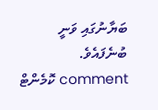ބަޔާނުގައި ވަނީ ބުނެފައެވެ.
comment ކޮމެންޓް